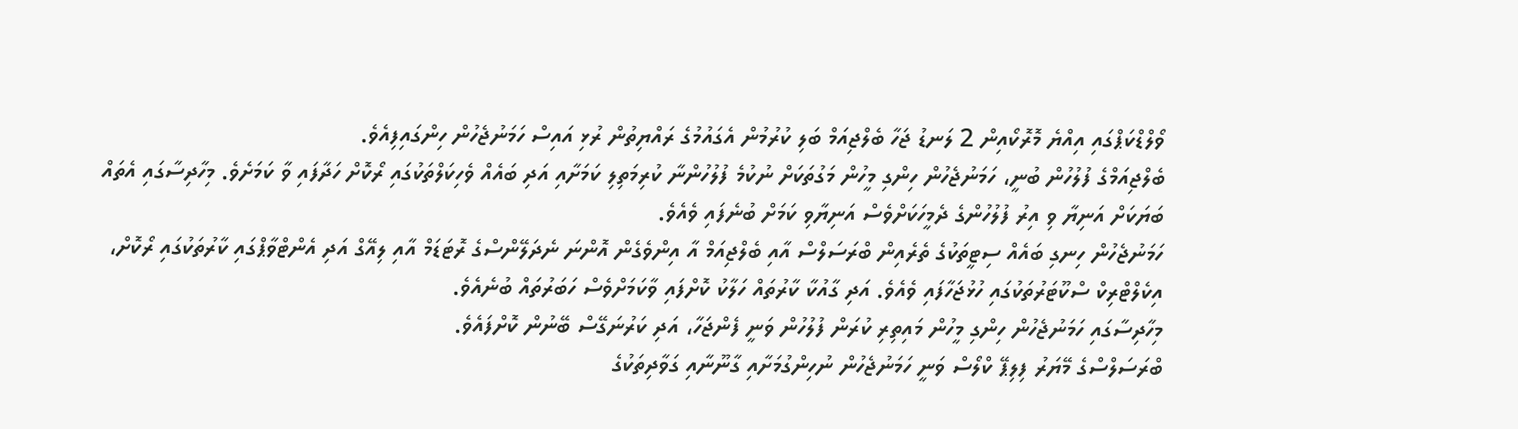ވޯލްޑްކަޕްގައި އިއްޔެ މޮރޮކޯއިން 2 ލަނޑު ޖަހާ ބެލްޖިއަމް ބަލި ކުރުމުން އެގައުމުގެ ރައްޔިތުން ރުޅި އައިސް ހަމަނުޖެހުން ހިންގައިފިއެވެ.
ބެލްޖިއަމްގެ ފުލުހުން ބުނީ، ހަމަނުޖެހުން ހިންގި މީހުން މަގުތަކަށް ނުކުމެ ފުލުހުންނާ ކުރިމަތިލި ކަމަށާއި އަދި ބައެއް ވެހިކަލްތަކުގައި ރޯކޮށް ހަދާފައި ވާ ކަމަށެވެ. މިހާދިސާގައި އެތައް ބަޔަކަށް އަނިޔާ ވި އިރު ފުލުހުންގެ ދެމީހަކަށްވެސް އަނިޔާވި ކަމަށް ބުނެފައި ވެއެވެ.
ހަމަނުޖެހުން ހިނގި ބައެއް ސިޓީތަކުގެ ތެރެއިން ބްރަސަލްސް އާއި ބެލްޖިއަމް އާ އިންވެގެން އޮންނަ ނެދަލޭންސްގެ ރޮޓަޑަމް އާއި ލިއޭގް އަދި އެންޓްވާޕްގައި ކާރުތަކުގައި ރޯކޮށް، އިކެލްޓްރިކް ސްކޫޓަރުތަކުގައި ހުޅުޖަހާފައި ވެއެވެ. އަދި ގާއުކާ ކާރުތައް ހަލާކު ކޮށްފައި ވާކަމަށްވެސް ހަބަރުތައް ބުނެއެވެ.
މިހާދިސާގައި ހަމަނުޖެހުން ހިންގި މީހުން މައިތިރި ކުރަން ފުލުހުން ވަނީ ފެންޖަހާ، އަދި ކަރުނަގޭސް ބޭނުން ކޮށްފައެވެ.
ބްރަސަލްސްގެ މޭޔަރު ފިލިޕޭ ކްލޯސް ވަނީ ހަމަނުޖެހުން ނުހިންގުމަށާއި ގާނޫނާއި ގަވާދިތަކުގެ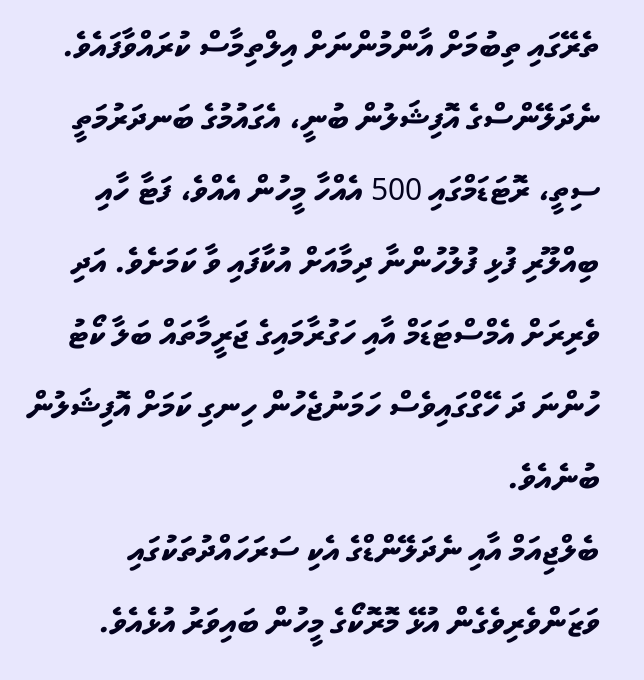ތެރޭގައި ތިބުމަށް އާންމުންނަށް އިލްތިމާސް ކުރައްވާފައެވެ.
ނެދަލޭންސްގެ އޮފިޝަލުން ބުނީ، އެގައުމުގެ ބަނދަރުމަތީ ސިތީ، ރޮޓަޑަމްގައި 500 އެއްހާ މީހުން އެއްވެ، ފަޓާ ހާއި ބިއްލޫރި ފުޅި ފުލުހުންނާ ދިމާއަށް އުކާފައި ވާ ކަމަށެވެ. އަދި ވެރިރަށް އެމްސްޓަޑަމް އާއި ހަގުރާމައިގެ ޖަރީމާތައް ބަލާ ކޯޓު ހުންނަ ދަ ހޭގްގައިވެސް ހަމަނުޖެހުން ހިނގި ކަމަށް އޮފިޝަލުން ބުނެއެވެ.
ބެލްޖިއަމް އާއި ނެދަލޭންޑްގެ އެކި ސަރަހައްދުތަކުގައި ވަޒަންވެރިވެގެން އުޅޭ މޮރޮކޯގެ މީހުން ބައިވަރު އުޅެއެވެ.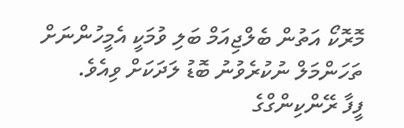މޮރޮކޯ އަތުން ބެލްޖިއަމް ބަލި ވުމަކީ އެމީހުންނަށް ތަހަންމަލް ނުކުރެވުނު ބޮޑު ލަދަކަށް ވިއެވެ.
ފީފާ ރޭންކިންގްގެ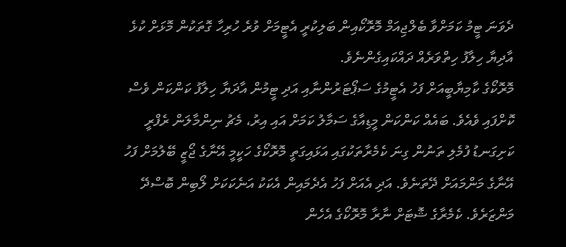ދެވަނަ ޓީމު ކަމަށްވާ ބެލްޖިއަމް މޮރޮކޯއިން ބަލިކުރީ އެޓީމަށް ވުރެ ހުރިހާ ގޮތަކުން މޮޅަށް ކުޅެ އާދިޔާ ހިލާފު ހިތްވަރެއް ދައްކައިގެންނެވެ.
މޮރޮކޯގެ ކާމިޔާބީއަށް ފަހު އެޓީމުގެ ސަޕޯޓަރުންނާއި އަދި ޓީމުން އާދަޔާ ހިލާފު ކަންކަން ވެސް ކޮށްފައި ވެއެވެ. ބައެއް ކަންކަން މީޑިއާގެ ސަމާލު ކަމަށް އައި އިރު، މެޗު ނިންމާލަން ރެފްރީ ކަށިގަނޑު ފުމެލި ތަނުން ގިނަ ކެމެރާތަކުގައި އަޅައިގަތީ މޮރޮކޯގެ ހަކީމީ އޭނާގެ ޖޯޒީ ބޭލުމަށް ފަހު އޭނާގެ މަންމައަށް ދޭތަނެވެ. އަދި އެއަށް ފަހު އެދެމައިން އެކަކު އަނެކަކަށް ލޯބިން ބޮސްދޭ މަންޒަރެވެ. ކެމެރާގެ ޝޮޓަށް ނާރާ މޮރޮކޯގެ އެހެން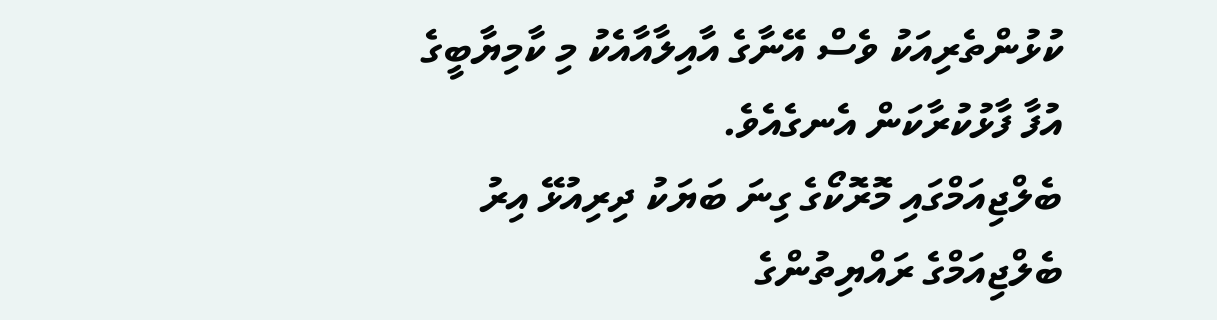ކުޅުންތެރިއަކު ވެސް އޭނާގެ އާއިލާއާއެކު މި ކާމިޔާބީގެ އުފާ ފާޅުކުރާކަން އެނގެއެވެ.
ބެލްޖިއަމްގައި މޮރޮކޯގެ ގިނަ ބަޔަކު ދިރިއުޅޭ އިރު ބެލްޖިއަމްގެ ރައްޔިތުންގެ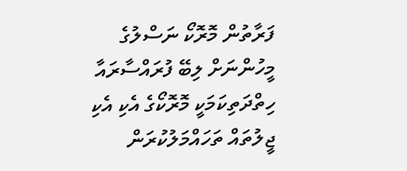ފަރާތުން މޮރޮކޯ ނަސްލުގެ މީހުންނަށް ލިބޭ ފުރައްސާރައާ ހިތްދަތިކަމަކީ މޮރޮކޯގެ އެކި އެކި ޖީލުތައް ތަހައްމަލުކުރަން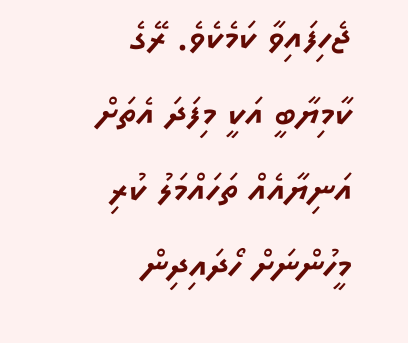ޖެހިފައިވާ ކަމެކެވެ. ރޭގެ ކާމިޔާބީ އަކީ މިފަދަ އެތަށް އަނިޔާއެއް ތަހައްމަލު ކުރި މީހުންނަށް ހޯދައިދިން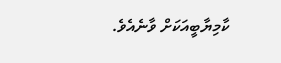ކާމިޔާބީއަކަށް ވާނެއެވެ.